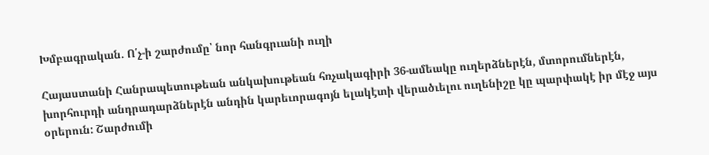Խմբագրական. Ո՛չ-ի շարժումը՝ նոր հանգրւանի ուղի

Հայաստանի Հանրապետութեան անկախութեան հռչակագիրի 36-ամեակը ուղերձներէն, մտորումներէն, խորհուրդի անդրադարձներէն անդին կարեւորագոյն ելակէտի վերածւելու ուղենիշը կը պարփակէ իր մէջ այս օրերուն: Շարժումի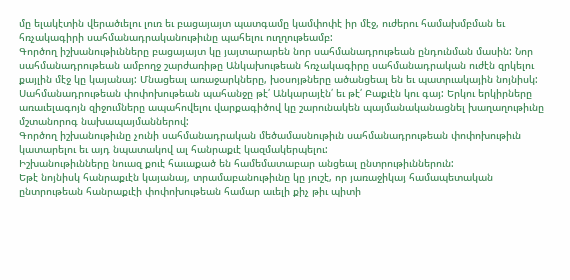մը ելակէտին վերածւելու լուռ եւ բացայայտ պատգամը կամփոփէ իր մէջ, ուժերու համախմբման եւ հռչակագիրի սահմանադրականութիւնը պահելու ուղղութեամբ:
Գործող իշխանութիւնները բացայայտ կը յայտարարեն նոր սահմանադրութեան ընդունման մասին: Նոր սահմանադրութեան ամբողջ շարժառիթը Անկախութեան հռչակագիրը սահմանադրական ուժէն զրկելու քայլին մէջ կը կայանայ: Մնացեալ առաջարկները, խօսոյթները ածանցեալ են եւ պատրւակային նոյնիսկ:
Սահմանադրութեան փոփոխութեան պահանջը թէ՛ Անկարայէն՛ եւ թէ՛ Բաքւէն կու գայ: Երկու երկիրները առաւելագոյն զիջումները ապահովելու վարքագիծով կը շարունակեն պայմանականացնել խաղաղութիւնը մշտանորոգ նախապայմաններով:
Գործող իշխանութիւնը չունի սահմանադրական մեծամասնութիւն սահմանադրութեան փոփոխութիւն կատարելու եւ այդ նպատակով ալ հանրաքւէ կազմակերպելու:
Իշխանութիւնները նուազ քուէ հաւաքած են համեմատաբար անցեալ ընտրութիւններուն:
Եթէ նոյնիսկ հանրաքւէն կայանայ, տրամաբանութիւնը կը յուշէ, որ յառաջիկայ համապետական ընտրութեան հանրաքւէի փոփոխութեան համար աւելի քիչ թիւ պիտի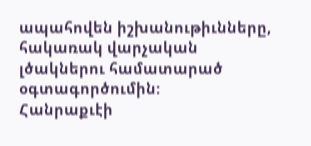ապահովեն իշխանութիւնները, հակառակ վարչական լծակներու համատարած օգտագործումին:
Հանրաքւէի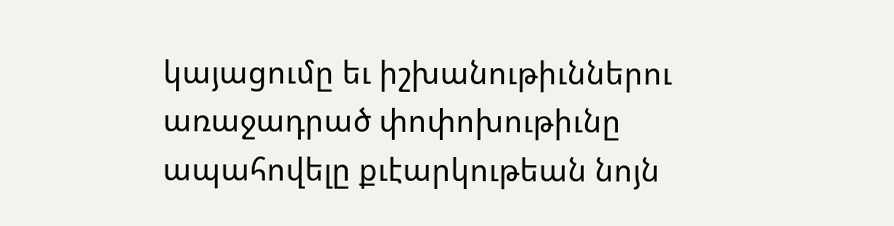կայացումը եւ իշխանութիւններու առաջադրած փոփոխութիւնը ապահովելը քւէարկութեան նոյն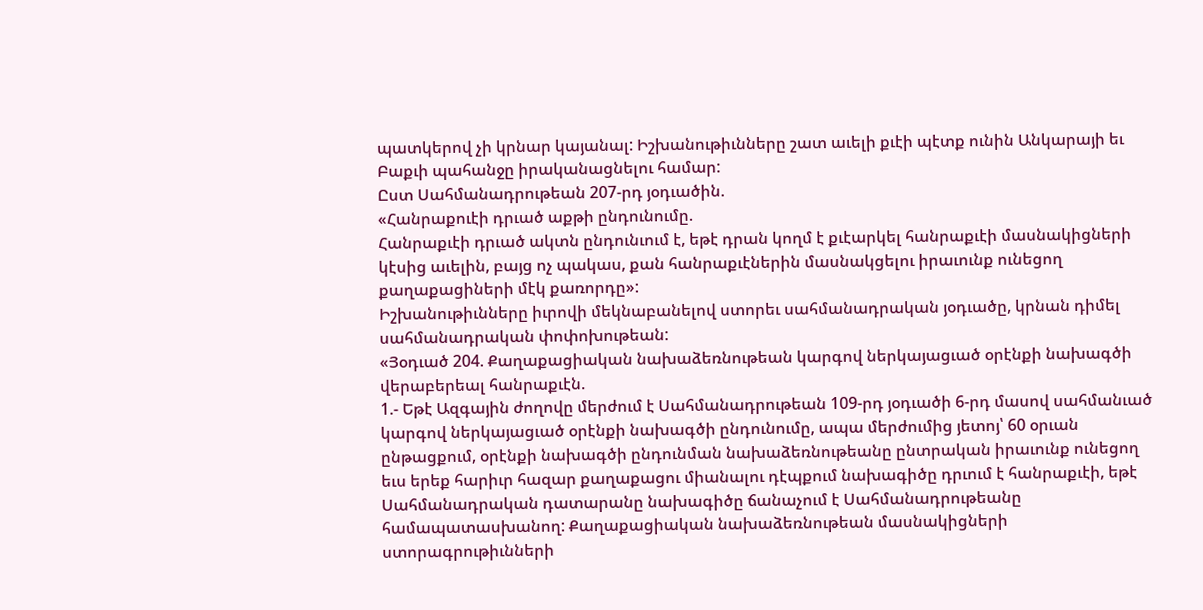պատկերով չի կրնար կայանալ: Իշխանութիւնները շատ աւելի քւէի պէտք ունին Անկարայի եւ Բաքւի պահանջը իրականացնելու համար:
Ըստ Սահմանադրութեան 207-րդ յօդւածին.
«Հանրաքուէի դրւած աքթի ընդունումը.
Հանրաքւէի դրւած ակտն ընդունւում է, եթէ դրան կողմ է քւէարկել հանրաքւէի մասնակիցների կէսից աւելին, բայց ոչ պակաս, քան հանրաքւէներին մասնակցելու իրաւունք ունեցող քաղաքացիների մէկ քառորդը»:
Իշխանութիւնները իւրովի մեկնաբանելով ստորեւ սահմանադրական յօդւածը, կրնան դիմել սահմանադրական փոփոխութեան:
«Յօդւած 204. Քաղաքացիական նախաձեռնութեան կարգով ներկայացւած օրէնքի նախագծի վերաբերեալ հանրաքւէն.
1.- Եթէ Ազգային ժողովը մերժում է Սահմանադրութեան 109-րդ յօդւածի 6-րդ մասով սահմանւած կարգով ներկայացւած օրէնքի նախագծի ընդունումը, ապա մերժումից յետոյ՝ 60 օրւան ընթացքում, օրէնքի նախագծի ընդունման նախաձեռնութեանը ընտրական իրաւունք ունեցող եւս երեք հարիւր հազար քաղաքացու միանալու դէպքում նախագիծը դրւում է հանրաքւէի, եթէ Սահմանադրական դատարանը նախագիծը ճանաչում է Սահմանադրութեանը համապատասխանող: Քաղաքացիական նախաձեռնութեան մասնակիցների ստորագրութիւնների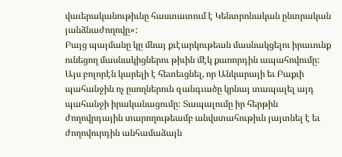վաւերականութիւնը հաստատում է Կենտրոնական ընտրական յանձնաժողովը»:
Բայց պայմանը կը մնայ քւէարկութեան մասնակցելու իրաւունք ունեցող մասնակիցներու թիւին մէկ քառորդին ապահովումը:
Այս բոլորէն կարելի է հետեւցնել, որ Անկարայի եւ Բաքւի պահանջին ոչ ըսողներուն զանգւածը կրնայ տապալել այդ պահանջի իրականացումը: Տապալումը իր հերթին ժողովրդային տարողութեամբ անվստահութիւն յայտնել է եւ ժողովուրդին անհամաձայն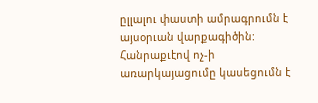ըլլալու փաստի ամրագրումն է այսօրւան վարքագիծին:
Հանրաքւէով ոչ-ի առարկայացումը կասեցումն է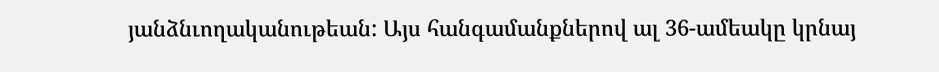յանձնւողականութեան: Այս հանգամանքներով ալ 36-ամեակը կրնայ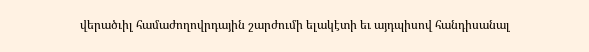վերածւիլ համաժողովրդային շարժումի ելակէտի եւ այդպիսով հանդիսանալ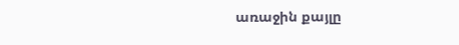առաջին քայլը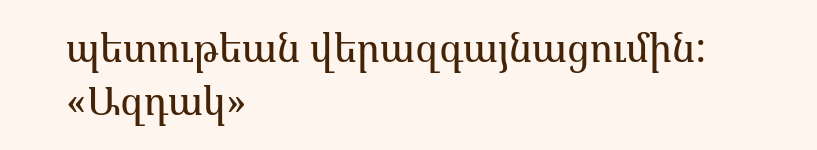պետութեան վերազգայնացումին:
«Ազդակ»